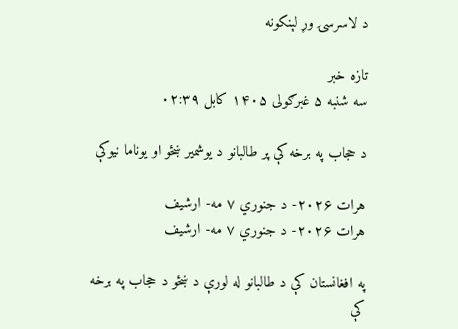د لاسرسۍ وړ لېنکونه

تازه خبر
سه شنبه ۵ غبرګولی ۱۴۰۵ کابل ۰۲:۳۹

د حجاب په برخه کې پر طالبانو د یوشمیر ښځو او یوناما نیوکې

هرات ۲۰۲۶- د جنوري ۷ مه- ارشیف
هرات ۲۰۲۶- د جنوري ۷ مه- ارشیف

په افغانستان کې د طالبانو له لورې د ښځو د حجاب په برخه کې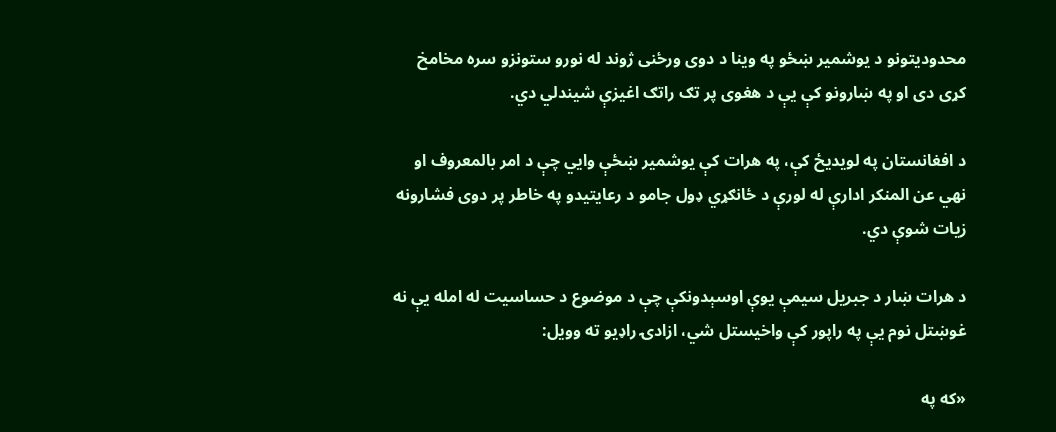محدودیتونو د یوشمیر ښځو په وینا د دوی ورځنی ژوند له نورو ستونزو سره مخامخ کړی دی او په ښارونو کې یې د هغوی پر تګ راتګ اغیزې شیندلي دي.

د افغانستان په لویدیځ کې، په هرات کې یوشمیر ښځې وایي چې د امر بالمعروف او نهي عن المنکر ادارې له لورې د ځانګړي ډول جامو د رعایتیدو په خاطر پر دوی فشارونه زیات شوې دي.

د هرات ښار د جبریل سیمې یوې اوسېدونکې چې د موضوع د حساسیت له امله یې نه غوښتل نوم یې په راپور کې واخیستل شي، ازادۍ راډیو ته وویل:

«که په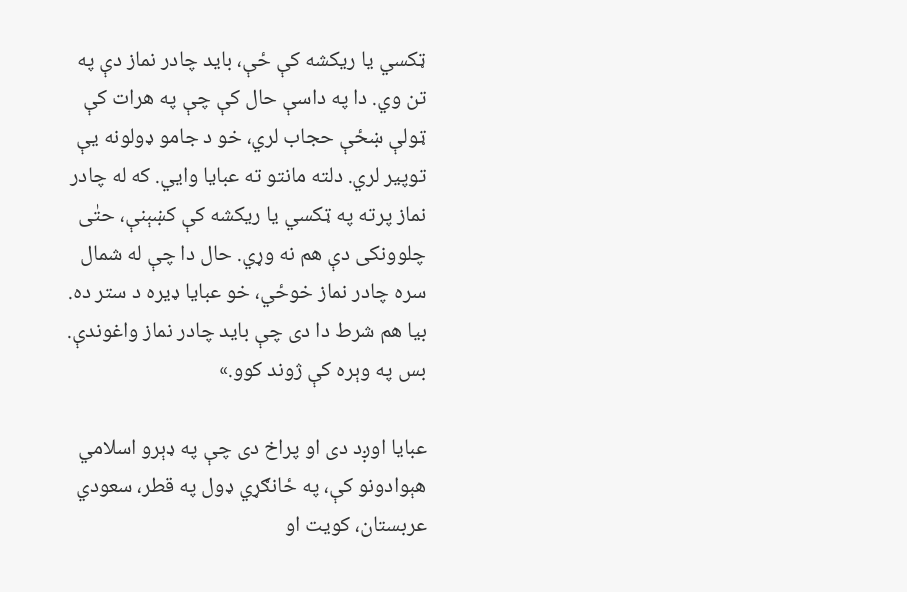ټکسي یا ریکشه کې ځې، باید چادر نماز دې په تن وي. دا په داسې حال کې چې په هرات کې ټولې ښځې حجاب لري، خو د جامو ډولونه یې توپير لري. دلته مانتو ته عبایا وايي. که له چادر نماز پرته په ټکسي یا ریکشه کې کښېنې، حتٰی چلوونکی دې هم نه وړي. حال دا چې له شمال سره چادر نماز خوځي، خو عبایا ډیره د ستر ده. بیا هم شرط دا دی چې باید چادر نماز واغوندې. بس په وېره کې ژوند کوو.»

عبایا اوږد دی او پراخ دی چې په ډېرو اسلامي هېوادونو کې، په ځانګړي ډول په قطر، سعودي عربستان، کویت او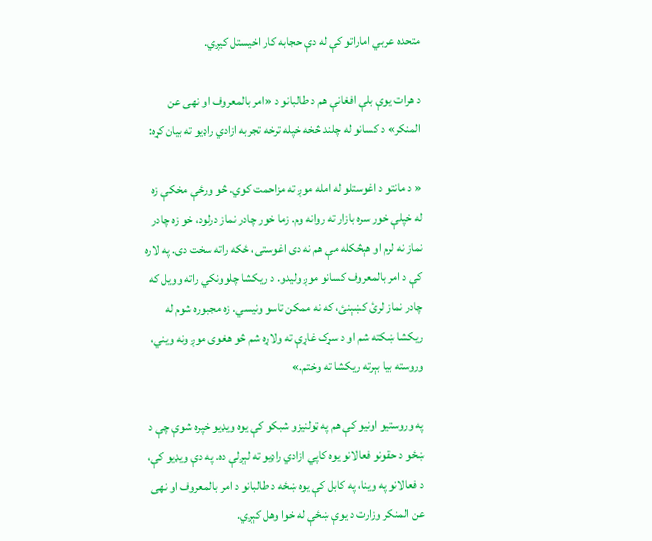متحده عربي اماراتو کې له دې حجابه کار اخیستل کیږي.

د هرات یوې بلې افغانې هم د طالبانو د «امر بالمعروف او نهی عن المنکر» د کسانو له چلند څخه خپله ترخه تجربه ازادي راډیو ته بیان کړه:

« د مانتو د اغوستلو له امله موږ ته مزاحمت کوي. څو ورځې مخکې زه له خپلې خور سره بازار ته روانه وم. زما خور چادر نماز درلود، خو زه چادر نماز نه لرم او هېڅکله مې هم نه دی اغوستی، ځکه راته سخت دی. په لاره کې د امر بالمعروف کسانو موږ ولیدو. د ریکشا چلوونکي راته وویل که چادر نماز لرئ کښېنئ، که نه ممکن تاسو ونیسي. زه مجبوره شوم له ریکشا ښکته شم او د سړک غاړې ته ولاړه شم څو هغوی موږ ونه ویني، وروسته بیا بېرته ریکشا ته وختم.»

په وروستیو اونیو کې هم په ټولنیزو شبکو کې یوه ویډیو خپره شوې چې د ښځو د حقونو فعالانو یوه کاپي ازادي راډیو ته لېږلې ده. په دې ویډیو کې، د فعالانو په وینا، په کابل کې یوه ښځه د طالبانو د امر بالمعروف او نهی عن المنکر وزارت د یوې ښځې له خوا وهل کېږي.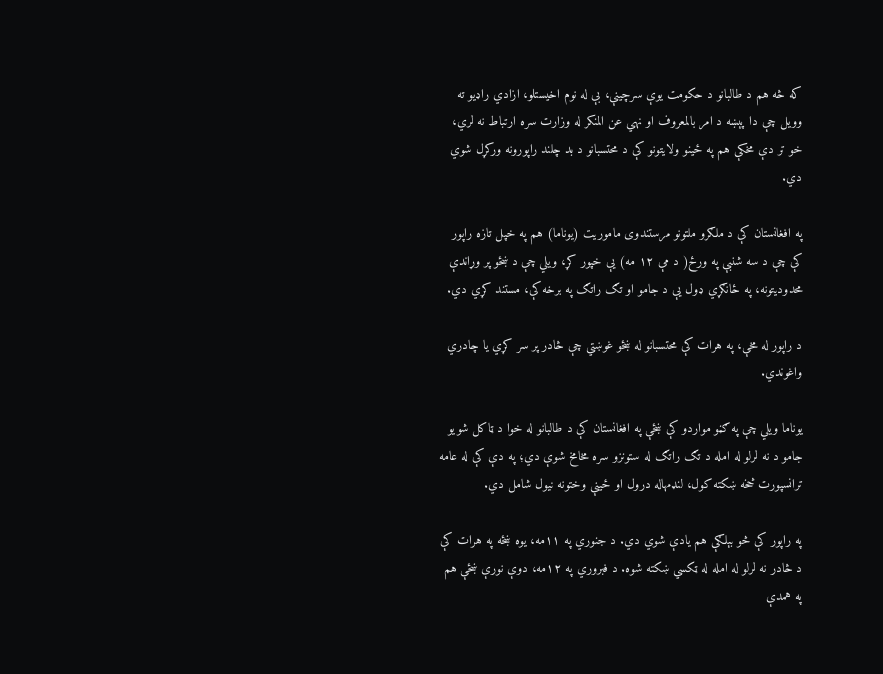که څه هم د طالبانو د حکومت یوې سرچینې، بې له نوم اخیستلو، ازادي راډیو ته وویل چې دا پېښه د امر بالمعروف او نهي عن المنکر له وزارت سره ارتباط نه لري، خو تر دې مخکې هم په ځینو ولایتونو کې د محتسبانو د بد چلند راپورونه ورکړل شوي دي.

په افغانستان کې د ملګرو ملتونو مرستندوی ماموریت (یوناما) هم په خپل تازه راپور کې چې د سه شنبې په ورځ( د مې ۱۲ مه) یې خپور کړ، ویلي چې د ښځو پر وړاندې محدودیتونه، په ځانګړي ډول یې د جامو او تګ راتګ په برخه کې، مستند کړي دي.

د راپور له مخې، په هرات کې محتسبانو له ښځو غوښتي چې څادر پر سر کړي یا چادري واغوندي.

یوناما ویلي چې په ګڼو مواردو کې ښځې په افغانستان کې د طالبانو له خوا د ټاکل شویو جامو د نه لرلو له امله د تګ راتګ له ستونزو سره مخامخ شوې دي؛ په دې کې له عامه ترانسپورت څخه ښکته کول، لنډمهاله درول او ځینې وختونه نیول شامل دي.

په راپور کې څو بېلګې هم یادې شوي دي. د جنوري په ۱۱مه، یوه ښځه په هرات کې د څادر نه لرلو له امله له ټکسي ښکته شوه. د فبروري په ۱۲مه، دوې نورې ښځې هم په همدې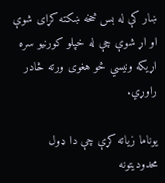ښار کې له بس څخه ښکته کړای شوې او اړ شوې چې له خپلو کورنیو سره اړیکه ونیسي څو هغوی ورته څادر راوړي.

یوناما زیاته کړې چې دا ډول محدودیتونه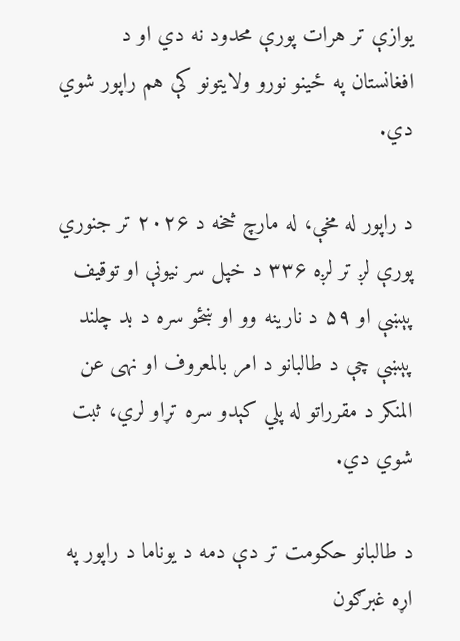یوازې تر هرات پورې محدود نه دي او د افغانستان په ځینو نورو ولایتونو کې هم راپور شوي دي.

د راپور له مخې، له مارچ څخه د ۲۰۲۶ تر جنوري پورې لږ تر لږه ۳۳۶ د خپل سر نیونې او توقیف پېښې او ۵۹ د نارینه وو او ښځو سره د بد چلند پېښې چې د طالبانو د امر بالمعروف او نهی عن المنکر د مقرراتو له پلي کېدو سره تړاو لري، ثبت شوي دي.

د طالبانو حکومت تر دې دمه د یوناما د راپور په اړه غبرګون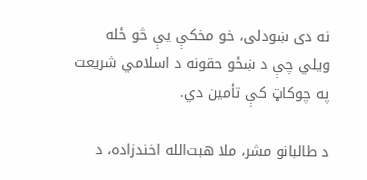نه دی ښودلی، خو مخکې یې څو ځله ویلي چې د ښځو حقونه د اسلامي شریعت په چوکاټ کې تأمین دي.

د طالبانو مشر، ملا هبت‌الله اخندزاده، د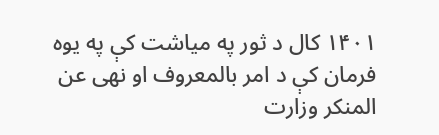۱۴۰۱ کال د ثور په میاشت کې په یوه فرمان کې د امر بالمعروف او نهی عن المنکر وزارت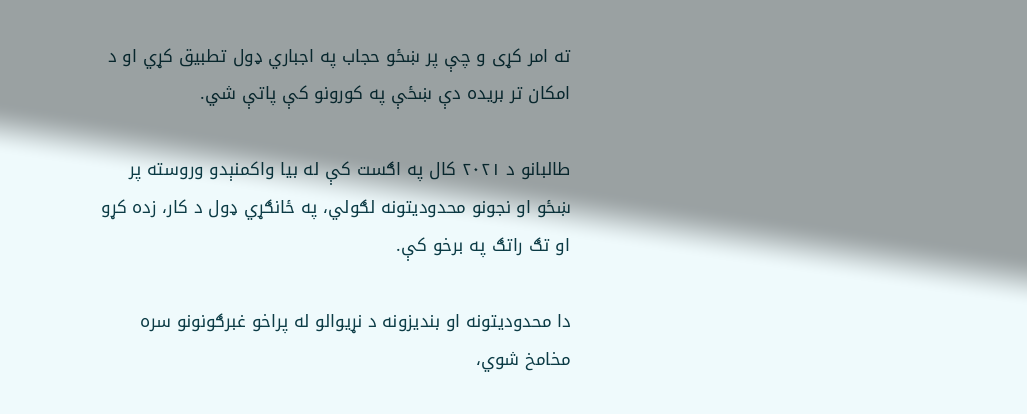ته امر کړی و چې پر ښځو حجاب په اجباري ډول تطبیق کړي او د امکان تر بریده دې ښځې په کورونو کې پاتې شي.

طالبانو د ۲۰۲۱ کال په اګست کې له بیا واکمنېدو وروسته پر ښځو او نجونو محدودیتونه لګولي، په ځانګړي ډول د کار، زده کړو او تګ راتګ په برخو کې.

دا محدودیتونه او بندیزونه د نړیوالو له پراخو غبرګونونو سره مخامخ شوي،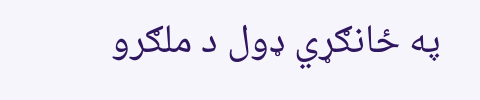په ځانګړي ډول د ملګرو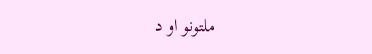ملتونو او د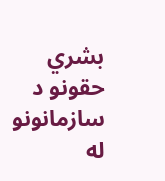بشري حقونو د سازمانونو له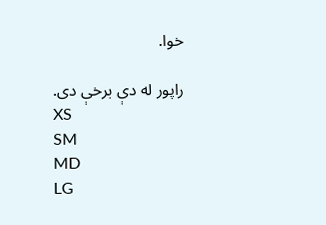خوا.

راپور له دې برخې دی.
XS
SM
MD
LG